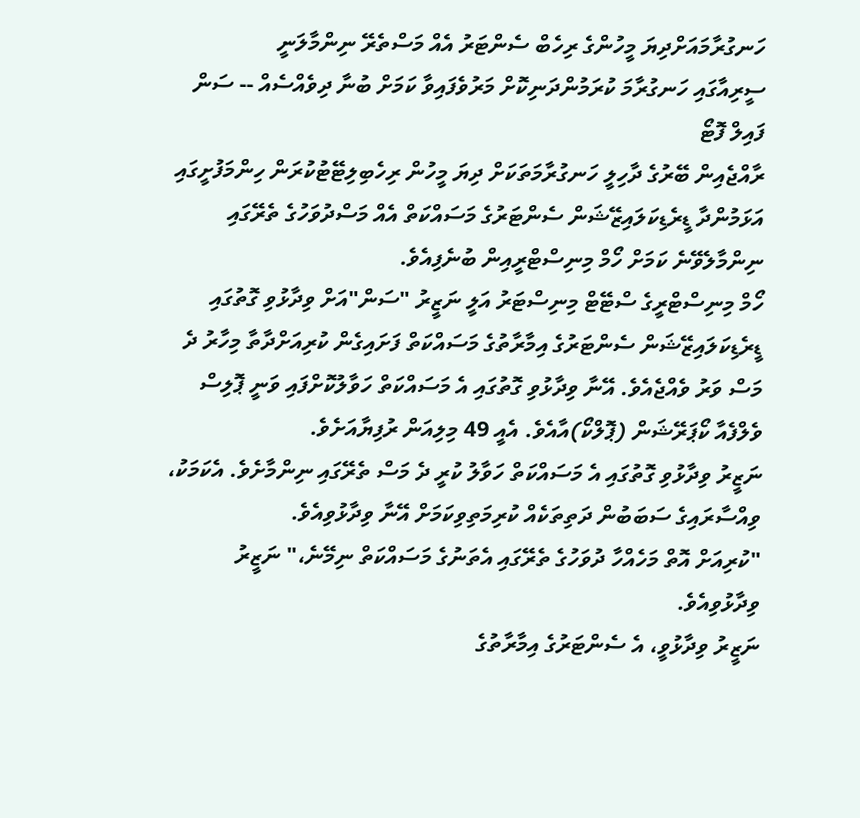ހަނގުރާމައަށްދިޔަ މީހުންގެ ރިހެބް ސެންޓަރު އެއް މަސްތެރޭ ނިންމާލަނީ
ސީރިއާގައި ހަނގުރާމަ ކުރަމުންދަނިކޮށް މަރުވެފައިވާ ކަމަށް ބުނާ ދިވެއްސެއް -- ސަން ފައިލް ފޮޓޯ
ރާއްޖެއިން ބޭރުގެ ދާހިލީ ހަނގުރާމަތަކަށް ދިޔަ މީހުން ރިހެބިލިޓޭޓުކުރަން ހިންމަފުށީގައި އަޅަމުންދާ ޑީރެޑިކަލައިޒޭޝަން ސެންޓަރުގެ މަސައްކަތް އެއް މަސްދުވަހުގެ ތެރޭގައި ނިންމާލެވޭނެ ކަމަށް ހޯމް މިނިސްޓްރީއިން ބުނެފިއެވެ.
ހޯމް މިނިސްޓްރީގެ ސްޓޭޓް މިނިސްޓަރު އަލީ ނަޒީރު "ސަން"އަށް ވިދާޅުވި ގޮތުގައި ޑީރެޑިކަލައިޒޭޝަން ސެންޓަރުގެ އިމާރާތުގެ މަސައްކަތް ފަށައިގެން ކުރިއަށްދާތާ މިހާރު ދެ މަސް ވަރު ވެއްޖެއެވެ. އޭނާ ވިދާޅުވި ގޮތުގައި އެ މަސައްކަތް ހަވާލުކޮށްފައި ވަނީ ޕޮލިސް ވެލްފެއާ ކޯޕަރޭޝަން (ޕޮލްކޯ)އާއެވެ. އެއީ 49 މިލިއަން ރުފިޔާއަށެވެ.
ނަޒީރު ވިދާޅުވި ގޮތުގައި އެ މަސައްކަތް ހަވާލު ކުރީ ދެ މަސް ތެރޭގައި ނިންމާށެވެ. އެކަމަކު، ވިއްސާރައިގެ ސަބަބުން ދަތިތަކެއް ކުރިމަތިވިކަމަށް އޭނާ ވިދާޅުވިއެވެ.
"ކުރިއަށް އޮތް މަހެއްހާ ދުވަހުގެ ތެރޭގައި އެތަނުގެ މަސައްކަތް ނިމޭނެ،" ނަޒީރު ވިދާޅުވިއެވެ.
ނަޒީރު ވިދާޅުވީ، އެ ސެންޓަރުގެ އިމާރާތުގެ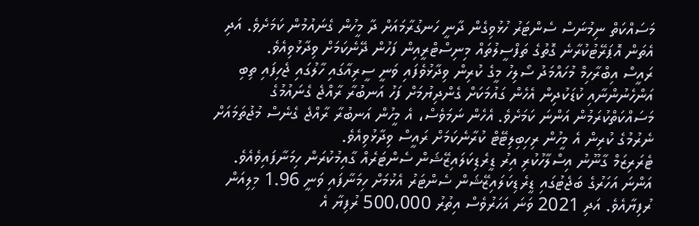މަސައްކަތް ނިމުނަސް ސެންޓަރު ހުޅުވިގެން ދާނީ ހަނގުރާމައަށް ދާ މީހުން ގެނައުމުން ކަމަށެވެ. އަދި އެތަން އޮޕަރޭޓުކުރާނެ ގޮތުގެ ތަފްސީލުތައް މިނިސްޓްރީއިން ފަހުން ދޭނެކަމަށް ވިދާޅުވިއެވެ.
ރައީސް އިބްރާހިމް މުހައްމަދު ސޯލިހު މީގެ ކުރިން ވިދާޅުވެފައި ވަނީ ސީރިއާގައި ހާލުގައި ޖެހިފައި ތިބި އަންހެނުންނާއި ކުޑަކުދިން އެހެން ގައުމަކަށް ގެންދިޔުމަށް ފަހު އަނބުރާ ރާއްޖެ ގެނައުމުގެ މަސައްކަތްކުރަމުން އަންނަ ކަމަށެވެ. އެހެން ނަމަވެސް، އެ މީހުން އަނބުރާ ރާއްޖެ ގެނެސް މުޖުތަމައަށް ނެރުމުގެ ކުރިން އެ މީހުން ރިހިބިލިޓޭޓް ކުރާނެކަމަށް ރައީސް ވިދާޅުވިއެވެ.
ޓެރަރިޒަމް ގާނޫނު އިސްލާހުކުރި އިރު ޑީރެޑިކަލައިޒޭޝަން ސެންޓަރެއް ގާއިމުކުރަން ހިމަނާފައިވެއެވެ.
އަންނަ އަހަރުގެ ބަޖެޓުގައި ޑީރެޑިކަލައިޒޭޝަން ސެންޓަރު އެޅުމަށް ހިމަނާފައި ވަނީ 1.96 މިލިއަން ރުފިޔާއެވެ. އަދި 2021 ވަނަ އަހަރުވެސް އިތުރު 500،000 ރުފިޔާ އެ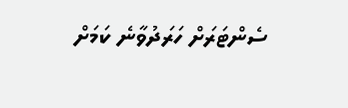ސެންޓަރަށް ހަރަދުވާނެ ކަމަށް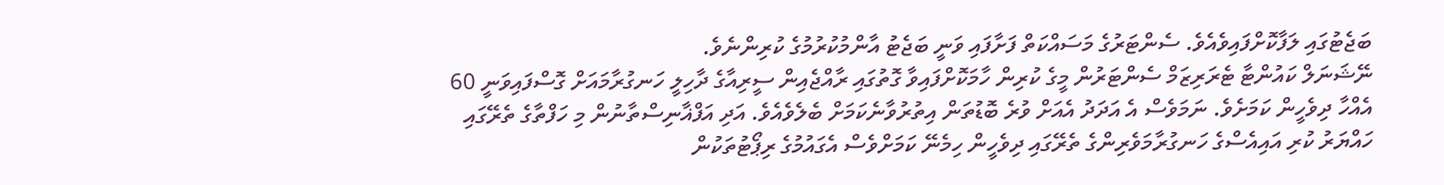ބަޖެޓުގައި ލަފާކޮށްފައިވެއެވެ. ސެންޓަރުގެ މަސައްކަތް ފަށާފައި ވަނީ ބަޖެޓު އާންމުކުރުމުގެ ކުރިންނެވެ.
ނޭޝަނަލް ކައުންޓާ ޓެރަރިޒަމް ސެންޓަރުން މީގެ ކުރިން ހާމަކޮށްފައިވާ ގޮތުގައި ރާއްޖެއިން ސީރިއާގެ ދާހިލީ ހަނގުރާމައަށް ގޮސްފައިވަނީ 60 އެއްހާ ދިވެހީން ކަމަށެވެ. ނަމަވެސް އެ އަދަދު އެއަށް ވުރެ ބޮޑުތަން އިތުރުވާނެކަމަށް ބެލެވެއެވެ. އަދި އަފްޣާނިސްތާނުން މި ހަފްތާގެ ތެރޭގައި ހައްޔަރު ކުރި އައިއެސްގެ ހަނގުރާމަވެރިންގެ ތެރޭގައި ދިވެހީން ހިމެނޭ ކަމަށްވެސް އެގައުމުގެ ރިޕޯޓުތަކުން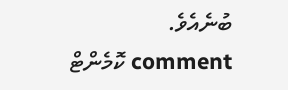ބުނެއެވެ.
comment ކޮމެންޓް